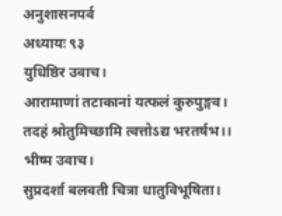अनुशासनपर्व
अध्यायः ९३
युधिष्ठिर उवाच।
आरामाणां तटाकानां यत्फलं कुरुपुङ्गव।
तदहं श्रोतुमिच्छामि त्वत्तोऽद्य भरतर्षभ।।
भीष्म उवाच।
सुप्रदर्शा बलवती चित्रा धातुविभूषिता।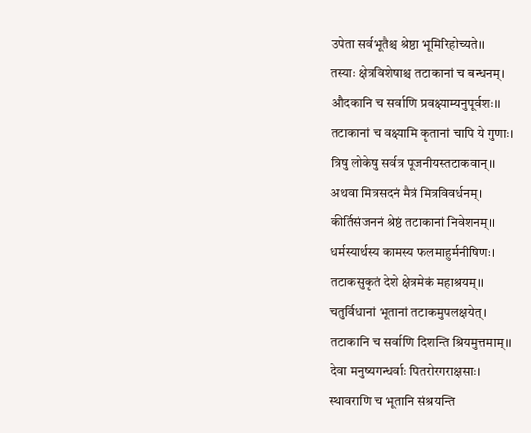उपेता सर्वभूतैश्च श्रेष्ठा भूमिरिहोच्यते।।
तस्याः क्षेत्रविशेषाश्च तटाकानां च बन्धनम्।
औदकानि च सर्वाणि प्रवक्ष्याम्यनुपूर्वशः।।
तटाकानां च वक्ष्यामि कृतानां चापि ये गुणाः।
त्रिषु लोकेषु सर्वत्र पूजनीयस्तटाकवान्।।
अथवा मित्रसदनं मैत्रं मित्रविवर्धनम्।
कीर्तिसंजननं श्रेष्ठं तटाकानां निवेशनम्।।
धर्मस्यार्थस्य कामस्य फलमाहुर्मनीषिणः।
तटाकसुकृतं देशे क्षेत्रमेकं महाश्रयम्।।
चतुर्विधानां भूतानां तटाकमुपलक्षयेत्।
तटाकानि च सर्वाणि दिशन्ति श्रियमुत्तमाम्।।
देवा मनुष्यगन्धर्वाः पितरोरगराक्षसाः।
स्थावराणि च भूतानि संश्रयन्ति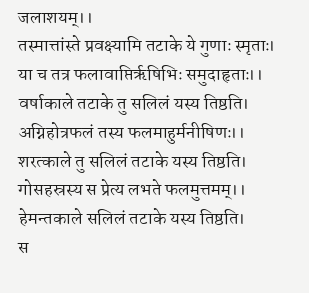जलाशयम्।।
तस्मात्तांस्ते प्रवक्ष्यामि तटाके ये गुणाः स्मृताः।
या च तत्र फलावाप्तिर्ऋषिभिः समुदाहृताः।।
वर्षाकाले तटाके तु सलिलं यस्य तिष्ठति।
अग्निहोत्रफलं तस्य फलमाहुर्मनीषिणः।।
शरत्काले तु सलिलं तटाके यस्य तिष्ठति।
गोसहस्रस्य स प्रेत्य लभते फलमुत्तमम्।।
हेमन्तकाले सलिलं तटाके यस्य तिष्ठति।
स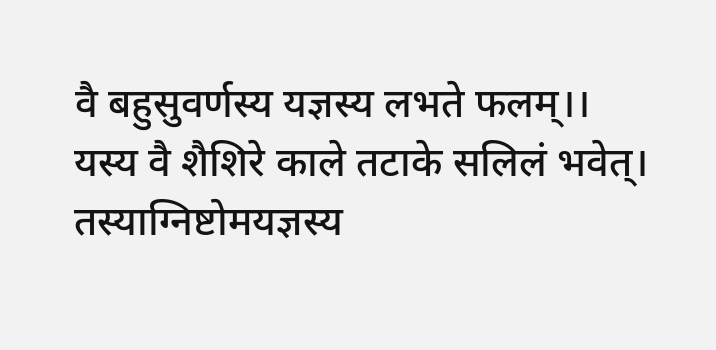वै बहुसुवर्णस्य यज्ञस्य लभते फलम्।।
यस्य वै शैशिरे काले तटाके सलिलं भवेत्।
तस्याग्निष्टोमयज्ञस्य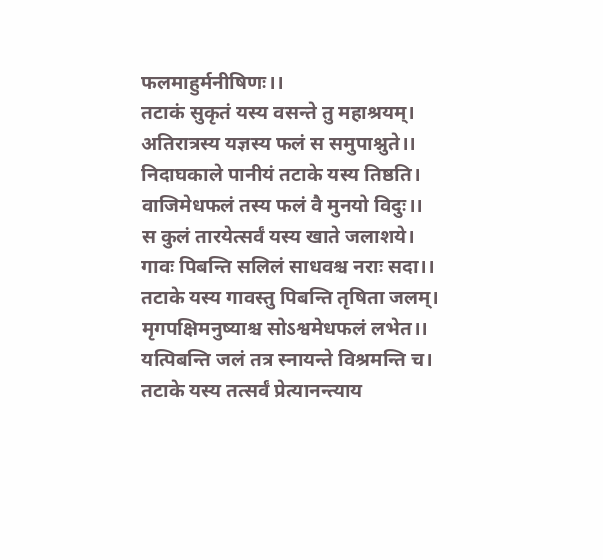फलमाहुर्मनीषिणः।।
तटाकं सुकृतं यस्य वसन्ते तु महाश्रयम्।
अतिरात्रस्य यज्ञस्य फलं स समुपाश्नुते।।
निदाघकाले पानीयं तटाके यस्य तिष्ठति।
वाजिमेधफलं तस्य फलं वै मुनयो विदुः।।
स कुलं तारयेत्सर्वं यस्य खाते जलाशये।
गावः पिबन्ति सलिलं साधवश्च नराः सदा।।
तटाके यस्य गावस्तु पिबन्ति तृषिता जलम्।
मृगपक्षिमनुष्याश्च सोऽश्वमेधफलं लभेत।।
यत्पिबन्ति जलं तत्र स्नायन्ते विश्रमन्ति च।
तटाके यस्य तत्सर्वं प्रेत्यानन्त्याय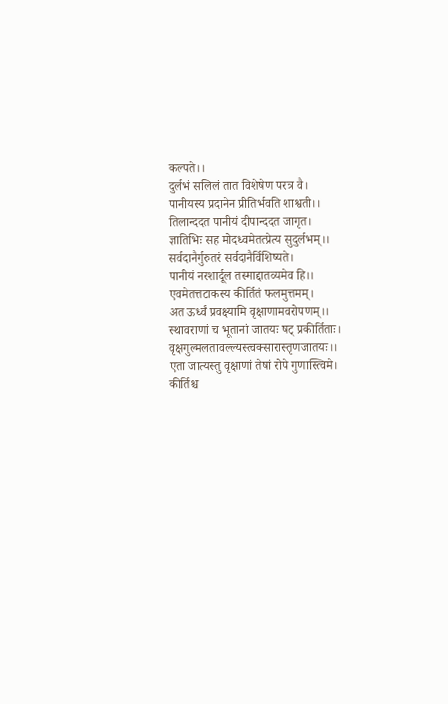कल्पते।।
दुर्लभं सलिलं तात विशेषेण परत्र वै।
पानीयस्य प्रदानेन प्रीतिर्भवति शाश्वती।।
तिलान्ददत पानीयं दीपान्ददत जागृत।
ज्ञातिभिः सह मोदध्वमेतत्प्रेत्य सुदुर्लभम्।।
सर्वदानैर्गुरुतरं सर्वदानैर्विशिष्यते।
पानीयं नरशार्दूल तस्माद्दातव्यमेव हि।।
एवमेतत्तटाकस्य कीर्तितं फलमुत्तमम्।
अत ऊर्ध्वं प्रवक्ष्यामि वृक्षाणामवरोपणम्।।
स्थावराणां च भूतानां जातयः षट् प्रकीर्तिताः।
वृक्षगुल्मलतावल्ल्यस्त्वक्सारास्तृणजातयः।।
एता जात्यस्तु वृक्षाणां तेषां रोपे गुणास्त्विमे।
कीर्तिश्च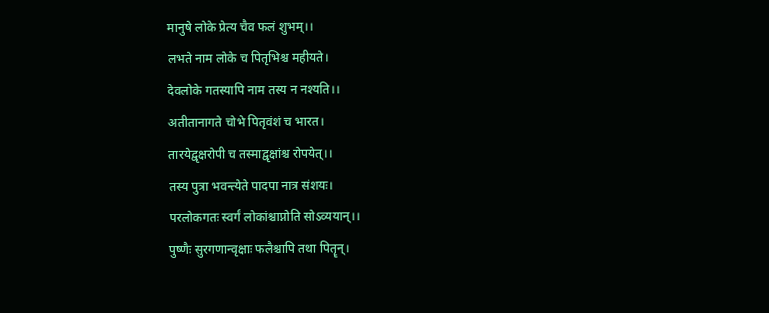मानुषे लोके प्रेत्य चैव फलं शुभम्।।
लभते नाम लोके च पितृभिश्च महीयते।
देवलोके गतस्यापि नाम तस्य न नश्यति।।
अतीतानागते चोभे पितृवंशं च भारत।
तारयेद्वृक्षरोपी च तस्माद्वृक्षांश्च रोपयेत्।।
तस्य पुत्रा भवन्त्येते पादपा नात्र संशयः।
परलोकगतः स्वर्गं लोकांश्चाप्नोति सोऽव्ययान्।।
पुष्णैः सुरगणान्वृक्षाः फलैश्चापि तथा पितॄन्।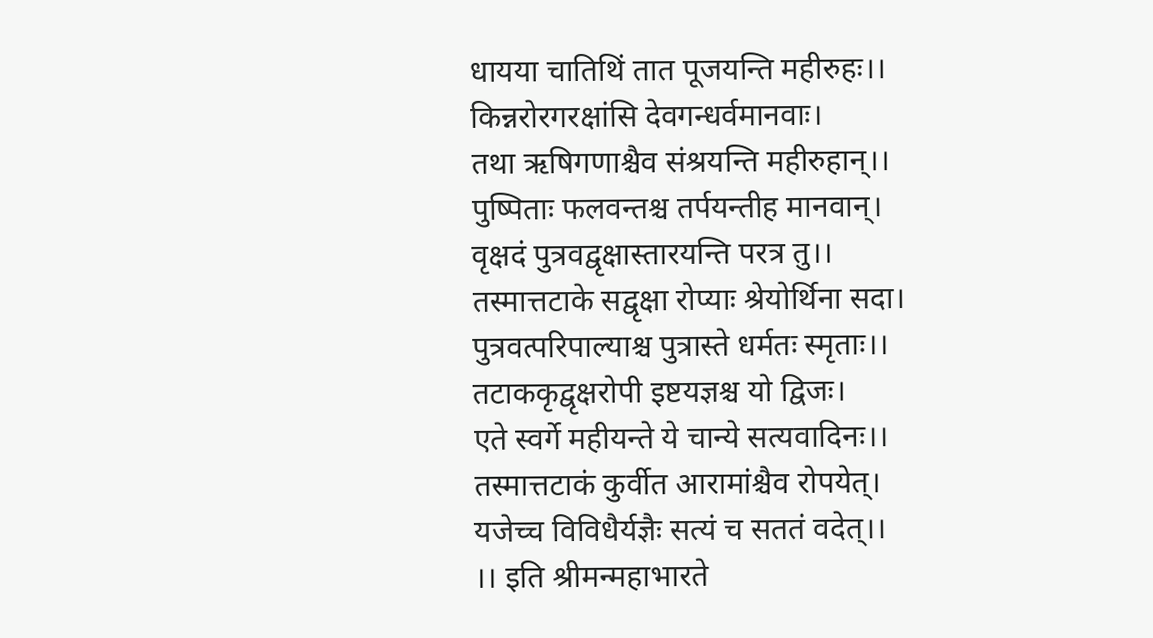धायया चातिथिं तात पूजयन्ति महीरुहः।।
किन्नरोरगरक्षांसि देवगन्धर्वमानवाः।
तथा ऋषिगणाश्चैव संश्रयन्ति महीरुहान्।।
पुष्पिताः फलवन्तश्च तर्पयन्तीह मानवान्।
वृक्षदं पुत्रवद्वृक्षास्तारयन्ति परत्र तु।।
तस्मात्तटाके सद्वृक्षा रोप्याः श्रेयोर्थिना सदा।
पुत्रवत्परिपाल्याश्च पुत्रास्ते धर्मतः स्मृताः।।
तटाककृद्वृक्षरोपी इष्टयज्ञश्च यो द्विजः।
एते स्वर्गे महीयन्ते ये चान्ये सत्यवादिनः।।
तस्मात्तटाकं कुर्वीत आरामांश्चैव रोपयेत्।
यजेच्च विविधैर्यज्ञैः सत्यं च सततं वदेत्।।
।। इति श्रीमन्महाभारते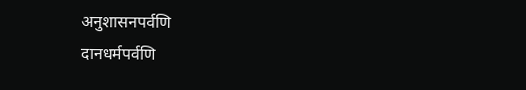अनुशासनपर्वणि
दानधर्मपर्वणि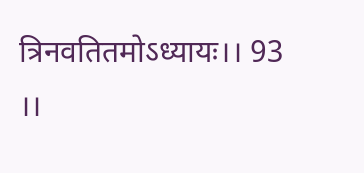त्रिनवतितमोऽध्यायः।। 93 ।।